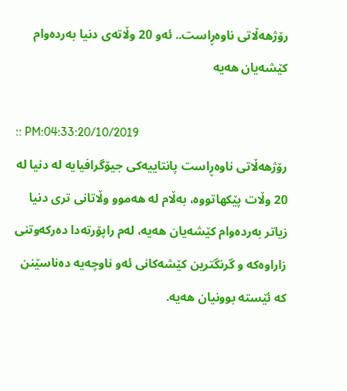رۆژهه‌ڵاتى ناوه‌ڕاست.. ئه‌و 20 وڵاته‌ى دنیا به‌رده‌وام كێشه‌یان هه‌یه‌

:: PM:04:33:20/10/2019
رۆژهه‌ڵاتى ناوه‌ڕاست پانتاییه‌كى جیۆگرافیایه‌ له‌ دنیا له‌ 20 وڵات پێكهاتووه‌، به‌ڵام له‌ هه‌موو وڵاتانى ترى دنیا زیاتر به‌رده‌وام كێشه‌یان هه‌یه‌، له‌م راپۆرته‌دا ده‌ركه‌وتنى زاراوه‌كه‌ و گرنگترین كێشه‌كانى ئه‌و ناوچه‌یه‌ ده‌ناسێنن كه‌ ئێسته‌ بوونیان هه‌یه‌.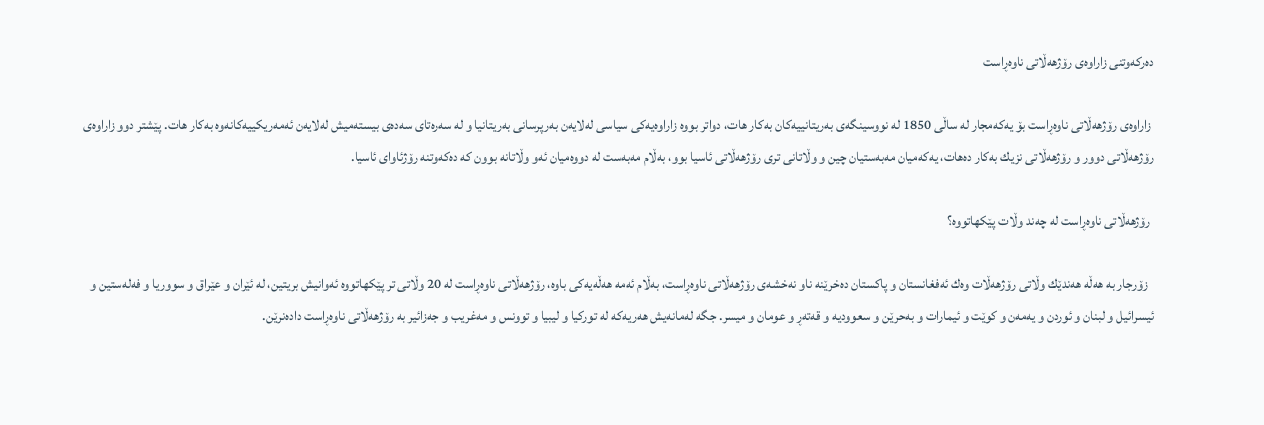ده‌ركه‌وتنى زاراوه‌ى رۆژهه‌ڵاتى ناوه‌ڕاست

 زاراوه‌ى رۆژهه‌ڵاتى ناوه‌ڕاست بۆ یه‌كه‌مجار له‌ ساڵى 1850 له‌ نووسینگه‌ى به‌ریتانییه‌كان به‌كار هات، دواتر بووه‌ زاراوه‌یه‌كى سیاسى له‌لایه‌ن به‌رپرسانى به‌ریتانیا و له‌ سه‌ره‌تاى سه‌ده‌ى بیسته‌میش له‌لایه‌ن ئه‌مه‌ریكییه‌كانه‌وه‌ به‌كار هات. پێشتر دوو زاراوه‌ى رۆژهه‌ڵاتى دوور و رۆژهه‌ڵاتى نزیك به‌كار ده‌هات، یه‌كه‌میان مه‌به‌ستیان چین و وڵاتانى ترى رۆژهه‌ڵاتى ئاسیا بوو، به‌ڵام مه‌به‌ست له‌ دووه‌میان ئه‌و وڵاتانه‌ بوون كه‌ ده‌كه‌وتنه‌ رۆژئاواى ئاسیا.

 رۆژهه‌ڵاتى ناوه‌ڕاست له‌ چه‌ند وڵات پێكهاتووه‌؟

  زۆرجار به‌ هه‌ڵه‌ هه‌ندێك وڵاتى رۆژهه‌ڵات وه‌ك ئه‌فغانستان و پاكستان ده‌خرێنه‌ ناو نه‌خشه‌ى رۆژهه‌ڵاتى ناوه‌ڕاست، به‌ڵام ئه‌مه‌ هه‌ڵه‌یه‌كى باوه‌، رۆژهه‌ڵاتى ناوه‌ڕاست له‌ 20 وڵاتى تر پێكهاتووه‌ ئه‌وانیش بریتین، له‌ ئێران و عێراق و سووریا و فه‌له‌ستین و ئیسرائیل و لبنان و ئوردن و یه‌مه‌ن و كوێت و ئیمارات و به‌حرێن و سعوودیه‌ و قه‌ته‌ڕ و عومان و میسر. جگه‌ له‌مانه‌یش هه‌ریه‌كه‌ له‌ توركیا و لیبیا و توونس و مه‌غریب و جه‌زائیر به‌ رۆژهه‌ڵاتى ناوه‌ڕاست داده‌نرێن.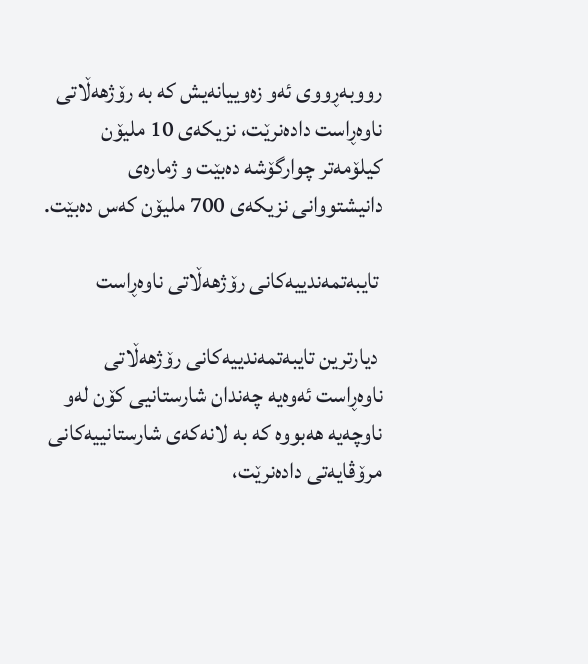رووبه‌ڕووى ئه‌و زه‌وییانه‌یش كه‌ به‌ رۆژهه‌ڵاتى ناوه‌ڕاست داده‌نرێت، نزیكه‌ى 10 ملیۆن كیلۆمه‌تر چوارگۆشه‌ ده‌بێت و ژماره‌ى دانیشتووانى نزیكه‌ى 700 ملیۆن كه‌س ده‌بێت.

 تایبه‌تمه‌ندییه‌كانى رۆژهه‌ڵاتى ناوه‌ڕاست

 دیارترین تایبه‌تمه‌ندییه‌كانى رۆژهه‌ڵاتى ناوه‌ڕاست ئه‌وه‌یه‌ چه‌ندان شارستانیى كۆن له‌و ناوچه‌یه‌ هه‌بووه‌ كه‌ به‌ لانه‌كه‌ى شارستانییه‌كانى مرۆڤایه‌تى داده‌نرێت،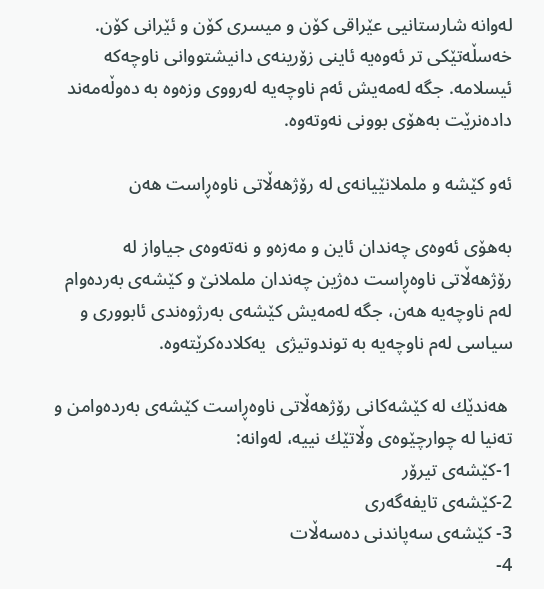له‌وانه‌ شارستانیى عێراقى كۆن و میسرى كۆن و ئێرانى كۆن. خه‌سڵه‌تێكى تر ئه‌وه‌یه‌ ئاینى زۆرینه‌ى دانیشتووانى ناوچه‌كه‌ ئیسلامه‌. جگه‌ له‌مه‌یش ئه‌م ناوچه‌یه‌ له‌رووى وزه‌وه‌ به‌ ده‌وڵه‌مه‌ند داده‌نرێت به‌هۆى بوونى نه‌وته‌وه‌.

ئه‌و كێشه‌ و ململانێیانه‌ى له‌ رۆژهه‌ڵاتى ناوه‌ڕاست هه‌ن

به‌هۆى ئه‌وه‌ى چه‌ندان ئاین و مه‌زه‌و و نه‌ته‌وه‌ى جیاواز له‌ رۆژهه‌ڵاتى ناوه‌ڕاست ده‌ژین چه‌ندان ململانێ و كێشه‌ى به‌رده‌وام له‌م ناوچه‌یه‌ هه‌ن، جگه‌ له‌مه‌یش كێشه‌ى به‌رژوه‌ندى ئابوورى و سیاسى له‌م ناوچه‌یه‌ به‌ توندوتیژى  یه‌كلاده‌كرێته‌وه‌.

 هه‌ندێك له‌ كێشه‌كانى رۆژهه‌ڵاتى ناوه‌ڕاست كێشه‌ى به‌رده‌وامن و ته‌نیا له‌ چوارچێوه‌ى وڵاتێك نییه‌، له‌وانه‌:
1-كێشه‌ى تیرۆر
2-كێشه‌ى تایفه‌گه‌رى
3- كێشه‌ى سه‌پاندنى ده‌سه‌ڵات
4-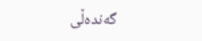گه‌نده‌ڵى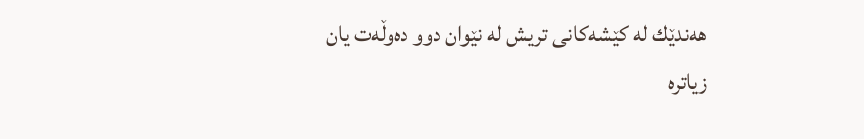هه‌ندێك له‌ كێشه‌كانى تریش له‌ نێوان دوو ده‌وڵه‌ت یان زیاتره‌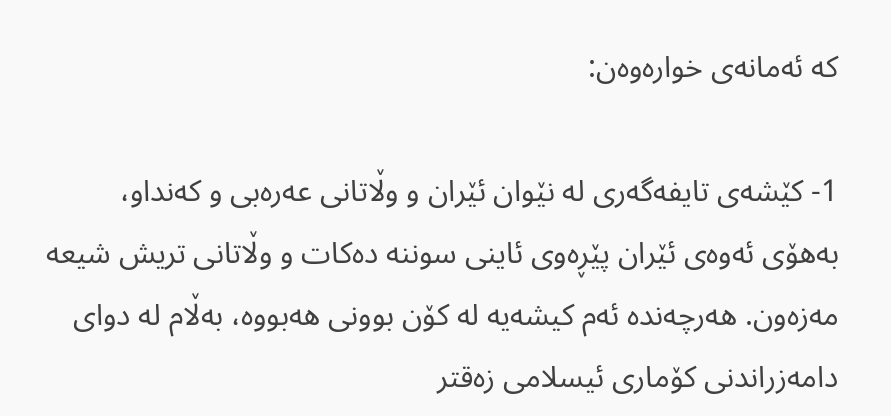كه‌ ئه‌مانه‌ى خواره‌وه‌ن:

1- كێشه‌ى تایفه‌گه‌رى له‌ نێوان ئێران و وڵاتانى عه‌ره‌بى و كه‌نداو، به‌هۆى ئه‌وه‌ى ئێران پێڕه‌وى ئاینى سوننه‌ ده‌كات و وڵاتانى تریش شیعه‌ مه‌زه‌ون. هه‌رچه‌نده‌ ئه‌م كیشه‌یه‌ له‌ كۆن بوونى هه‌بووه‌، به‌ڵام له‌ دواى دامه‌زراندنى كۆمارى ئیسلامى زه‌قتر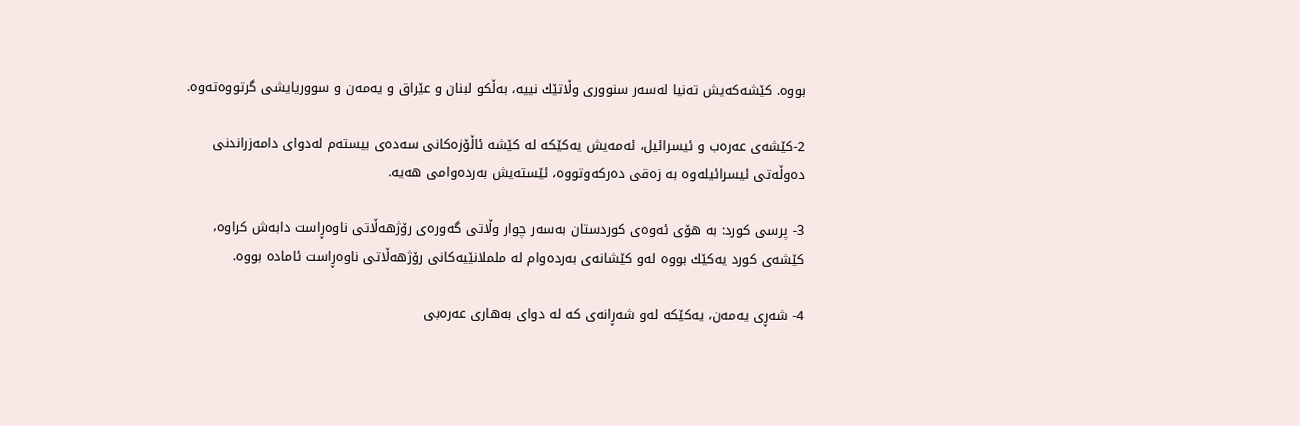بووه‌. كێشه‌كه‌یش ته‌نیا له‌سه‌ر سنوورى وڵاتێك نییه‌، به‌ڵكو لبنان و عێراق و یه‌مه‌ن و سووریایشى گرتووه‌ته‌وه‌.

2-كێشه‌ى عه‌ره‌ب و ئیسرائیل، ئه‌مه‌یش یه‌كێكه‌ له‌ كێشه‌ ئاڵۆزه‌كانى سه‌ده‌ى بیسته‌م له‌دواى دامه‌زراندنى ده‌وڵه‌تى ئیسرائیله‌وه‌ به‌ زه‌قى ده‌ركه‌وتووه‌، ئێسته‌یش به‌رده‌وامى هه‌یه‌.

3- پرسى كورد: به‌ هۆى ئه‌وه‌ى كوردستان به‌سه‌ر چوار وڵاتى گه‌وره‌ى رۆژهه‌ڵاتى ناوه‌ڕاست دابه‌ش كراوه‌، كێشه‌ى كورد یه‌كێك بووه‌ له‌و كێشانه‌ى به‌رده‌وام له‌ ململانێیه‌كانى رۆژهه‌ڵاتى ناوه‌ڕاست ئاماده‌ بووه‌.

4- شه‌ڕى یه‌مه‌ن، یه‌كێكه‌ له‌و شه‌ڕانه‌ى كه‌ له‌ دواى به‌هارى عه‌ره‌بى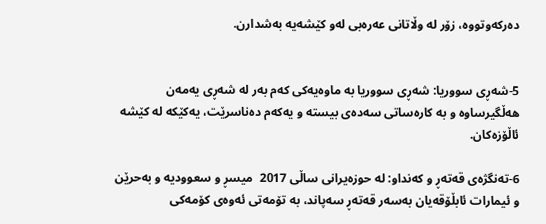ده‌ركه‌وتووه‌، زۆر له‌ وڵاتانى عه‌ره‌بى له‌و كێشه‌یه‌ به‌شدارن.


5-شه‌ڕى سووریا: شه‌ڕى سووریا به‌ ماوه‌یه‌كى كه‌م به‌ر له‌ شه‌ڕى یه‌مه‌ن هه‌ڵگیرساوه‌ و به‌ كاره‌ساتى سه‌ده‌ى بیسته‌ و یه‌كه‌م ده‌ناسرێت، یه‌كێكه‌ له‌ كێشه‌ ئاڵۆزه‌كان.

6-ته‌نگژه‌ى قه‌ته‌ڕ و كه‌نداو: له‌ حوزه‌یرانى ساڵى 2017  میسڕ و سعوودیه‌ و به‌حرێن و ئیمارات ئابڵۆقه‌یان به‌سه‌ر قه‌ته‌ڕ سه‌پاند، به‌ تۆمه‌تى ئه‌وه‌ى كۆمه‌كى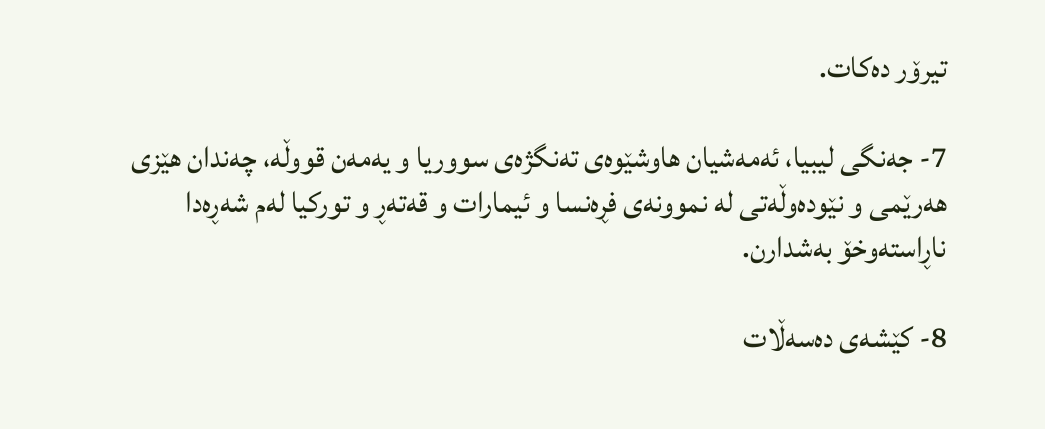تیرۆر ده‌كات.

7- جه‌نگى لیبیا، ئه‌مه‌شیان هاوشێوه‌ى ته‌نگژه‌ى سووریا و یه‌مه‌ن قووڵه‌، چه‌ندان هێزى هه‌رێمى و نێوده‌وڵه‌تى له‌ نموونه‌ى فڕه‌نسا و ئیمارات و قه‌ته‌ڕ و توركیا له‌م شه‌ڕه‌دا ناڕاسته‌وخۆ به‌شدارن.

8- كێشه‌ى ده‌سه‌ڵات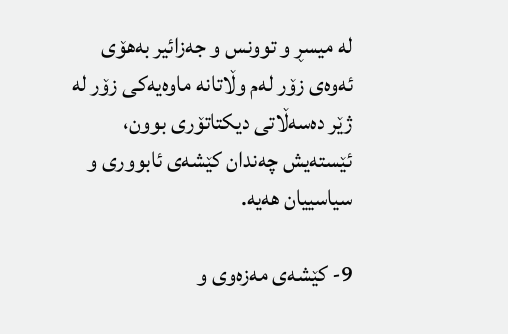له‌ میسڕ و توونس و جه‌زائیر به‌هۆى ئه‌وه‌ى زۆر له‌م وڵاتانه‌ ماوه‌یه‌كى زۆر له‌ ژێر ده‌سه‌ڵاتى دیكتاتۆرى بوون، ئێسته‌یش چه‌ندان كێشه‌ى ئابوورى و سیاسییان هه‌یه‌.

9- كێشه‌ى مه‌زه‌وى و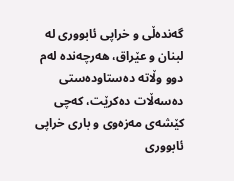گه‌نده‌ڵى و خراپى ئابوورى له‌ لبنان و عێراق، هه‌رچه‌نده‌ له‌م دوو وڵاته‌ ده‌ستاوده‌ستى ده‌سه‌ڵات ده‌كرێت، كه‌چى كێشه‌ى مه‌زه‌وى و بارى خراپى ئابوورى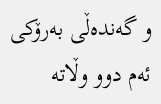و گه‌نده‌ڵى به‌رۆكى ئه‌م دوو وڵاته‌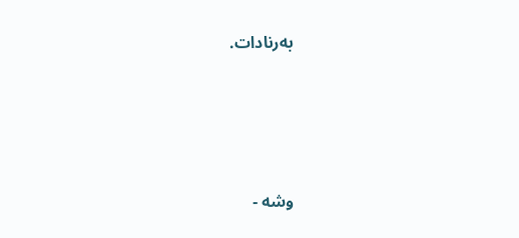به‌رنادات.




وشە -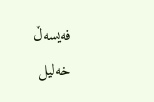فه‌یسه‌ڵ خه‌لیل